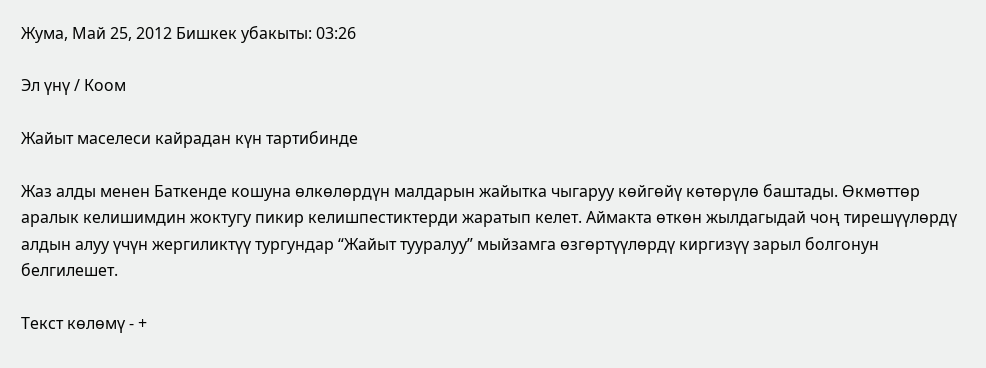Жума, Май 25, 2012 Бишкек убакыты: 03:26

Эл үнү / Коом

Жайыт маселеси кайрадан күн тартибинде

Жаз алды менен Баткенде кошуна өлкөлөрдүн малдарын жайытка чыгаруу көйгөйү көтөрүлө баштады. Өкмөттөр аралык келишимдин жоктугу пикир келишпестиктерди жаратып келет. Аймакта өткөн жылдагыдай чоң тирешүүлөрдү алдын алуу үчүн жергиликтүү тургундар “Жайыт тууралуу” мыйзамга өзгөртүүлөрдү киргизүү зарыл болгонун белгилешет.

Текст көлөмү - +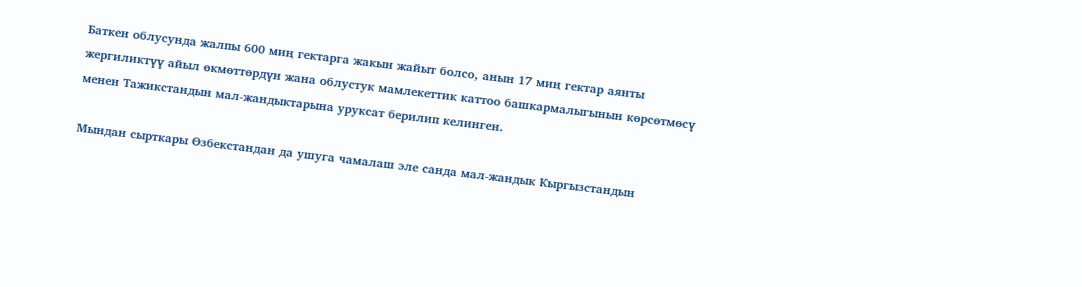Баткен облусунда жалпы 600 миң гектарга жакын жайыт болсо, анын 17 миң гектар аянты жергиликтүү айыл өкмөттөрдүн жана облустук мамлекеттик каттоо башкармалыгынын көрсөтмөсү менен Тажикстандын мал-жандыктарына уруксат берилип келинген.

Мындан сырткары Өзбекстандан да ушуга чамалаш эле санда мал-жандык Кыргызстандын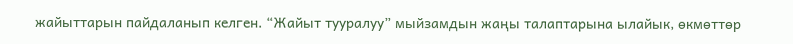жайыттарын пайдаланып келген. “Жайыт тууралуу” мыйзамдын жаңы талаптарына ылайык, өкмөттөр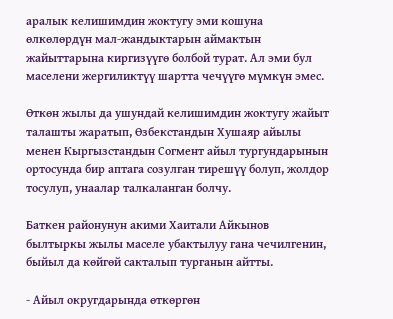аралык келишимдин жоктугу эми кошуна өлкөлөрдүн мал-жандыктарын аймактын жайыттарына киргизүүгө болбой турат. Ал эми бул маселени жергиликтүү шартта чечүүгө мүмкүн эмес.

Өткөн жылы да ушундай келишимдин жоктугу жайыт талашты жаратып, Өзбекстандын Хушаяр айылы менен Кыргызстандын Согмент айыл тургундарынын ортосунда бир аптага созулган тирешүү болуп, жолдор тосулуп, унаалар талкаланган болчу.

Баткен районунун акими Хаитали Айкынов былтыркы жылы маселе убактылуу гана чечилгенин, быйыл да көйгөй сакталып турганын айтты.

- Айыл округдарында өткөргөн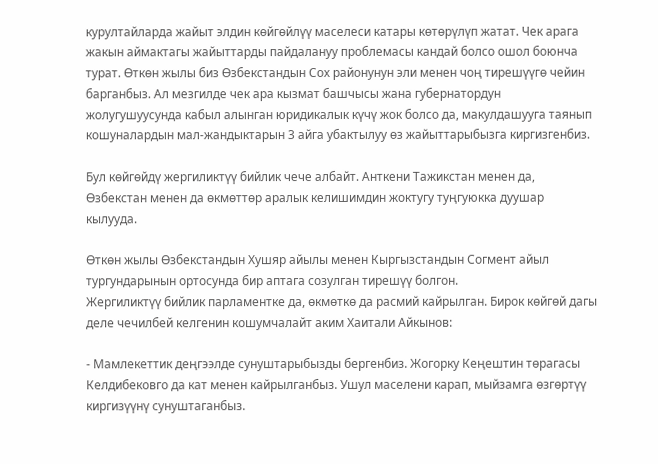курултайларда жайыт элдин көйгөйлүү маселеси катары көтөрүлүп жатат. Чек арага жакын аймактагы жайыттарды пайдалануу проблемасы кандай болсо ошол боюнча турат. Өткөн жылы биз Өзбекстандын Сох районунун эли менен чоң тирешүүгө чейин барганбыз. Ал мезгилде чек ара кызмат башчысы жана губернатордун жолугушуусунда кабыл алынган юридикалык күчү жок болсо да, макулдашууга таянып кошуналардын мал-жандыктарын 3 айга убактылуу өз жайыттарыбызга киргизгенбиз.

Бул көйгөйдү жергиликтүү бийлик чече албайт. Анткени Тажикстан менен да, Өзбекстан менен да өкмөттөр аралык келишимдин жоктугу туңгуюкка дуушар кылууда.

Өткөн жылы Өзбекстандын Хушяр айылы менен Кыргызстандын Согмент айыл тургундарынын ортосунда бир аптага созулган тирешүү болгон.
Жергиликтүү бийлик парламентке да, өкмөткө да расмий кайрылган. Бирок көйгөй дагы деле чечилбей келгенин кошумчалайт аким Хаитали Айкынов:

- Мамлекеттик деңгээлде сунуштарыбызды бергенбиз. Жогорку Кеңештин төрагасы Келдибековго да кат менен кайрылганбыз. Ушул маселени карап, мыйзамга өзгөртүү киргизүүнү сунуштаганбыз.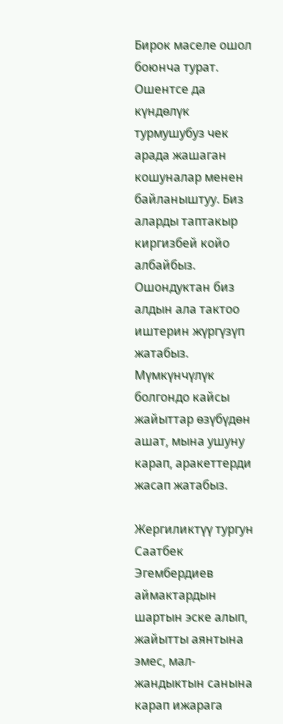Бирок маселе ошол боюнча турат. Ошентсе да күндөлүк турмушубуз чек арада жашаган кошуналар менен байланыштуу. Биз аларды таптакыр киргизбей койо албайбыз. Ошондуктан биз алдын ала тактоо иштерин жүргүзүп жатабыз. Мүмкүнчүлүк болгондо кайсы жайыттар өзүбүдөн ашат, мына ушуну карап, аракеттерди жасап жатабыз.

Жергиликтүү тургун Саатбек Эгембердиев аймактардын шартын эске алып, жайытты аянтына эмес, мал-жандыктын санына карап ижарага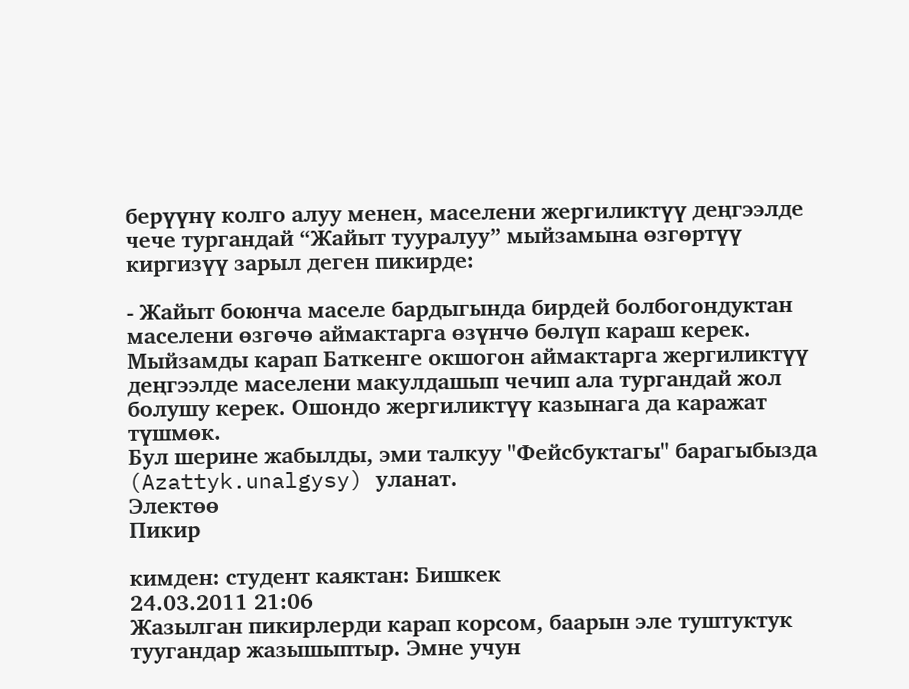берүүнү колго алуу менен, маселени жергиликтүү деңгээлде чече тургандай “Жайыт тууралуу” мыйзамына өзгөртүү киргизүү зарыл деген пикирде:

- Жайыт боюнча маселе бардыгында бирдей болбогондуктан маселени өзгөчө аймактарга өзүнчө бөлүп караш керек. Мыйзамды карап Баткенге окшогон аймактарга жергиликтүү деңгээлде маселени макулдашып чечип ала тургандай жол болушу керек. Ошондо жергиликтүү казынага да каражат түшмөк.
Бул шерине жабылды, эми талкуу "Фейсбуктагы" барагыбызда (Azattyk.unalgysy) уланат.
Электөө
Пикир

кимден: студент каяктан: Бишкек
24.03.2011 21:06
Жазылган пикирлерди карап корсом, баарын эле туштуктук туугандар жазышыптыр. Эмне учун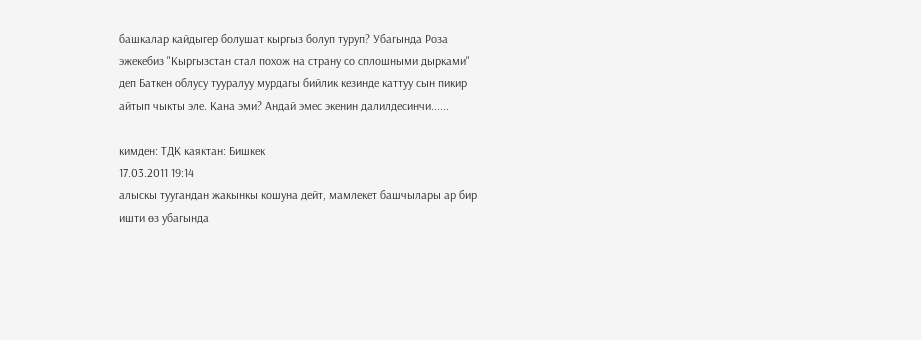башкалар кайдыгер болушат кыргыз болуп туруп? Убагында Роза эжекебиз "Кыргызстан стал похож на страну со сплошными дырками" деп Баткен облусу тууралуу мурдагы бийлик кезинде каттуу сын пикир айтып чыкты эле. Кана эми? Андай эмес экенин далилдесинчи......

кимден: ТДК каяктан: Бишкек
17.03.2011 19:14
алыскы туугандан жакынкы кошуна дейт, мамлекет башчылары ар бир ишти өз убагында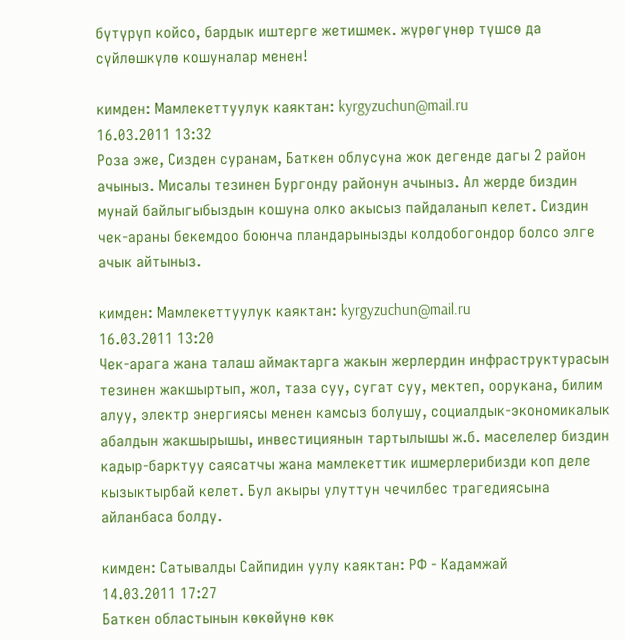бүтүрүп койсо, бардык иштерге жетишмек. жүрөгүнөр түшсө да сүйлөшкүлө кошуналар менен!

кимден: Мамлекеттуулук каяктан: kyrgyzuchun@mail.ru
16.03.2011 13:32
Роза эже, Сизден суранам, Баткен облусуна жок дегенде дагы 2 район ачыныз. Мисалы тезинен Бургонду районун ачыныз. Ал жерде биздин мунай байлыгыбыздын кошуна олко акысыз пайдаланып келет. Сиздин чек-араны бекемдоо боюнча пландарынызды колдобогондор болсо элге ачык айтыныз.

кимден: Мамлекеттуулук каяктан: kyrgyzuchun@mail.ru
16.03.2011 13:20
Чек-арага жана талаш аймактарга жакын жерлердин инфраструктурасын тезинен жакшыртып, жол, таза суу, сугат суу, мектеп, оорукана, билим алуу, электр энергиясы менен камсыз болушу, социалдык-экономикалык абалдын жакшырышы, инвестициянын тартылышы ж.б. маселелер биздин кадыр-барктуу саясатчы жана мамлекеттик ишмерлерибизди коп деле кызыктырбай келет. Бул акыры улуттун чечилбес трагедиясына айланбаса болду.

кимден: Сатывалды Сайпидин уулу каяктан: РФ - Кадамжай
14.03.2011 17:27
Баткен областынын көкөйүнө көк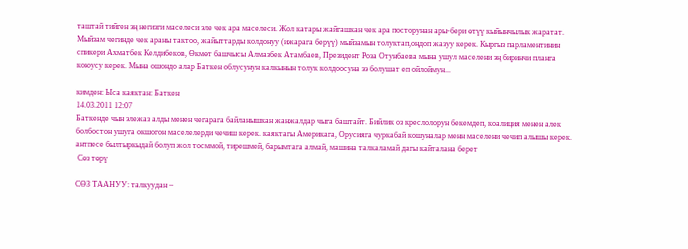таштай тийген эң негизги маселеси эле чек ара маселеси. Жол катары жайгашкан чек ара посторунан ары-бери өтүү кыйынчылык жаратат. Мыйзам чегинде чек араны тактоо, жайыттарды колдонуу (ижарага берүү) мыйзамын толуктап,оңдоп жазуу керек. Кыргыз парламентинин спикери Ахматбек Келдибеков, Өкмөт башчысы Алмазбек Атамбаев, Президент Роза Отунбаева мына ушул маселени эң биринчи планга коюусу керек. Мына ошондо алар Баткен облусунун калкынын толук колдоосуна ээ болушат еп ойлоймун...

кимден: Ыса каяктан: Баткен
14.03.2011 12:07
Баткенде чын элежаз алды менен чегарага байланышкан жанжалдар чыга баштайт. Бийлик оз креслолорун бекемдеп, коалиция менен алек болбостон ушуга окшогон маселелерди чечиш керек. каяктагы Америкага, Орусияга чуркабай кошуналар менн маселени чечип алышы керек. антпесе былтыркыдай болуп жол тосммой, тирешмей, барымтага алмай, машина талкаламай дагы кайталана берет
 Сөз төрү

СӨЗ ТААНУУ: талкуудан –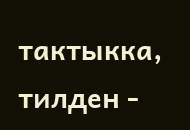тактыкка, тилден -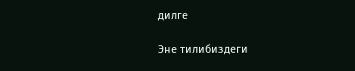дилге

Эне тилибиздеги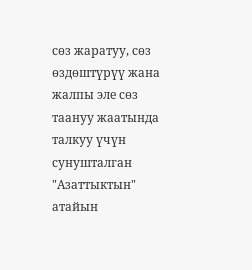сөз жаратуу, сөз өздөштүрүү жана жалпы эле сөз таануу жаатында талкуу үчүн сунушталган "Азаттыктын" атайын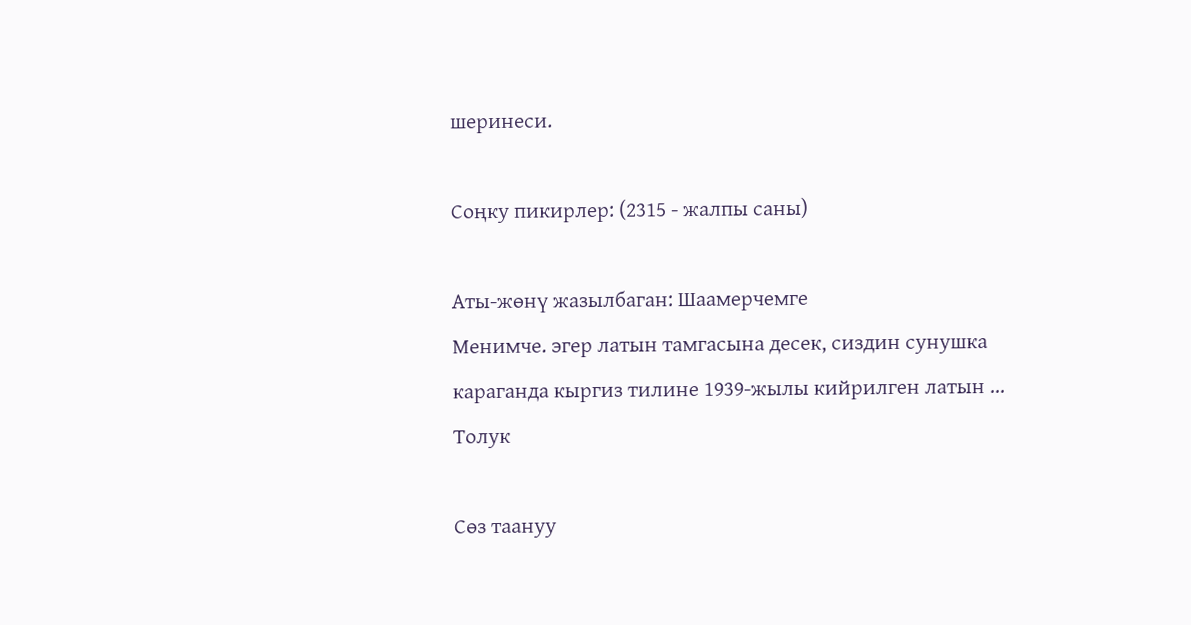шеринеси.

Соңку пикирлер: (2315 - жалпы саны)

Аты-жөнү жазылбаган: Шаамерчемге
Менимче. эгер латын тамгасына десек, сиздин сунушка караганда кыргиз тилине 1939-жылы кийрилген латын ... Толук

Сөз таануу